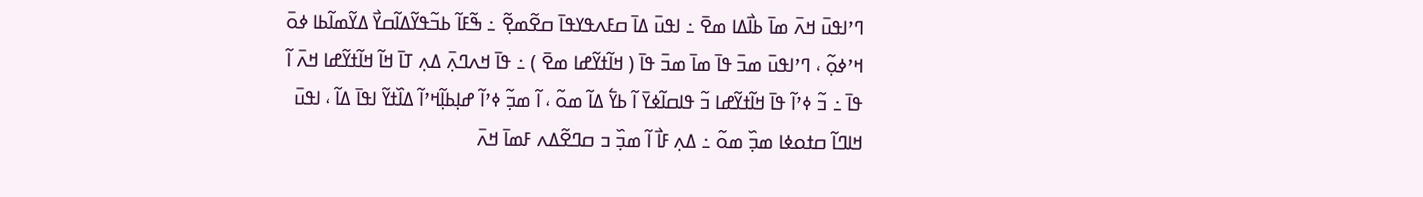ߣߴߊߟߎ߫ ߞߍ߫ ߘߊ߫ ߕߊ߯ߡߊ ߘߐ߫ ߸ ߊߟߎ߫ ߡߊ߫ ߛߓߍߟߌߟߊ߫ ߛߐ߬ߘߐ߲߬ ߸ ߒ߬ߓߊ߬ ߕߏ߬ߟߌ߬ߡߊ߬ߛߌ߯ ߡߌ߬ߘߊ߬ߕߊ ߦߋ߫ ߞߴߦߋ߲߬ ، ߣߴߊߟߎ߫ ߘߏ߫ ߟߊ߫ ߘߊ߫ ߘߏ߫ ߟߊ߫ ( ߞߊ߬ߙߌ߬ߝߊ ߘߐ߫ ) ߸ ߟߊ߫ ߞߍߣߍ߲߫ ߡߍ߲ ߠߊ߫ ߞߊ߬ ߞߊ߬ߙߌ߬ߝߊ ߞߍ߫ ߊ߬ ߟߊ߫ ߸ ߏ߬ ߦߴߊ߬ ߟߊ߫ ߞߊ߬ߙߌ߬ߝߊ ߏ߬ ߟߊߛߊ߬ߦߌ߫ ߊ߬ ߕߌ߱ ߡߊ߬ ߘߋ߬ ، ߊ߬ ߘߏ߲߬ ߦߴߊ߬ ߝߊ߲ߕߊ߲߬ߞߴߊ߬ ߡߊ߰ߙߌ߬ ߊߟߊ߫ ߡߊ߬ ، ߊߟߎ߫ ߞߊߣߊ߬ ߛߙߋߦߊ ߘߏ߲߰ ߘߋ߬ ߸ ߡߍ߲ ߓߊ߯ ߊ߬ ߘߏ߲߰ ߏ ߛߣߐ߬ߡߍ ߓߘߊ߫ ߞߍ߫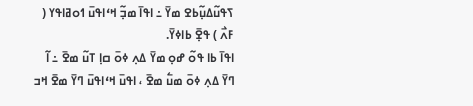ߖߟߎ߬ߡߎ߲߬ߕߐ ߘߌ߫ ߸ ߊߟߊ߫ ߘߏ߲߬ ߞߵߊߟߎ߫ ߗߋߥߊߟߌ ( ߓߍ߯ ) ߟߐ߲߫ ߕߊߦߌ߫.
ߊߟߊ߫ ߕߊ ߟߋ߬ ߝߋ߲ ߘߌ߫ ߡߍ߲ ߦߋ߫ ߛߊ߲ ߠߎ߬ ߘߐ߫ ߸ ߊ߬ ߣߌ߫ ߡߍ߲ ߦߋ߫ ߘߎ߱ ߘߐ߫ ، ߊߟߎ߫ ߞߵߊߟߎ߫ ߣߌ߫ ߘߐ߫ ߞߏ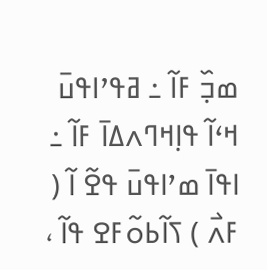ߘߏ߲߰ ߓߊ߬ ߸ ߥߟߴߊߟߎ߫ ߞߵߊ߬ ߟߊ߲ߞߣߍߡߊ߫ ߓߊ߬ ߸ ߊߟߊ߫ ߘߴߊߟߎ߫ ߟߐ߬ ߊ߬ ( ߓߍ߯ ) ߖߊ߬ߕߋ߬ߓߐ ߟߊ߬ ،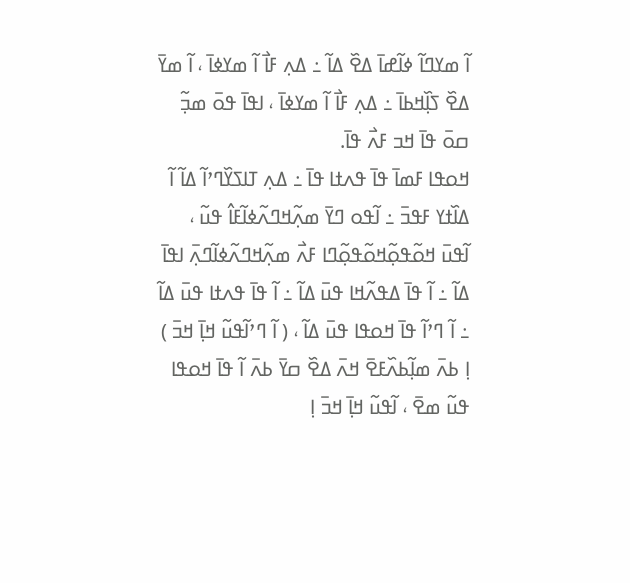ߊ߬ ߘߌߣߊ߬ ߦߊ߬ߝߊ߫ ߡߐ߰ ߡߊ߬ ߸ ߡߍ߲ ߓߊ߯ ߊ߬ ߘߌߦߊ߫ ، ߊ߬ ߘߌ߫ ߡߐ߰ ߖߊ߲߰ߞߕߊ߫ ߸ ߡߍ߲ ߓߊ߯ ߊ߬ ߘߌߦߊ߫ ، ߊߟߊ߫ ߟߋ߫ ߘߏ߲߬ ߛߋ߫ ߟߊ߫ ߞߏ ߓߍ߯ ߟߊ߫.
ߞߋߟߊ ߓߘߊ߫ ߟߊ߫ ߟߍߙߊ ߟߊ߫ ߸ ߡߍ߲ ߠߊߖߌ߰ߣߴߊ߬ ߡߊ߬ ߊ߬ ߡߊ߰ߙߌ ߓߟߏ߫ ߸ ߊ߬ߟߋ ߣߌ߫ ߘߍ߲߬ߞߣߍ߬ߦߊ߬ߓߊ߮ ߟߎ߬ ، ߊ߬ߟߎ߫ ߞߋ߬ߟߋ߲߬ߞߋ߬ߟߋ߲߬ߣߊ ߓߍ߯ ߘߍ߲߬ߞߣߍ߬ߦߊ߬ߣߍ߲߫ ߊߟߊ߫ ߡߊ߬ ߸ ߊ߬ ߟߊ߫ ߡߟߍ߬ߞߊ ߟߎ߫ ߡߊ߬ ߸ ߊ߬ ߟߊ߫ ߟߍߙߊ ߟߎ߫ ߡߊ߬ ߸ ߊ߬ ߣߴߊ߬ ߟߊ߫ ߞߋߟߊ ߟߎ߫ ߡߊ߬ ، ( ߊ߬ ߣߴߊ߬ߟߎ߬ ߞߊ߲߫ ߞߏ߫ ) ߊ߲ ߕߍ߫ ߘߊ߲߬ߕߍ߰ߓߐ߫ ߞߍ߫ ߡߐ߰ ߛߌ߫ ߕߍ߫ ߊ߬ ߟߊ߫ ߞߋߟߊ ߟߎ߬ ߘߐ߫ ، ߊ߬ߟߎ߬ ߞߊ߲߫ ߞߏ߫ ߊ߲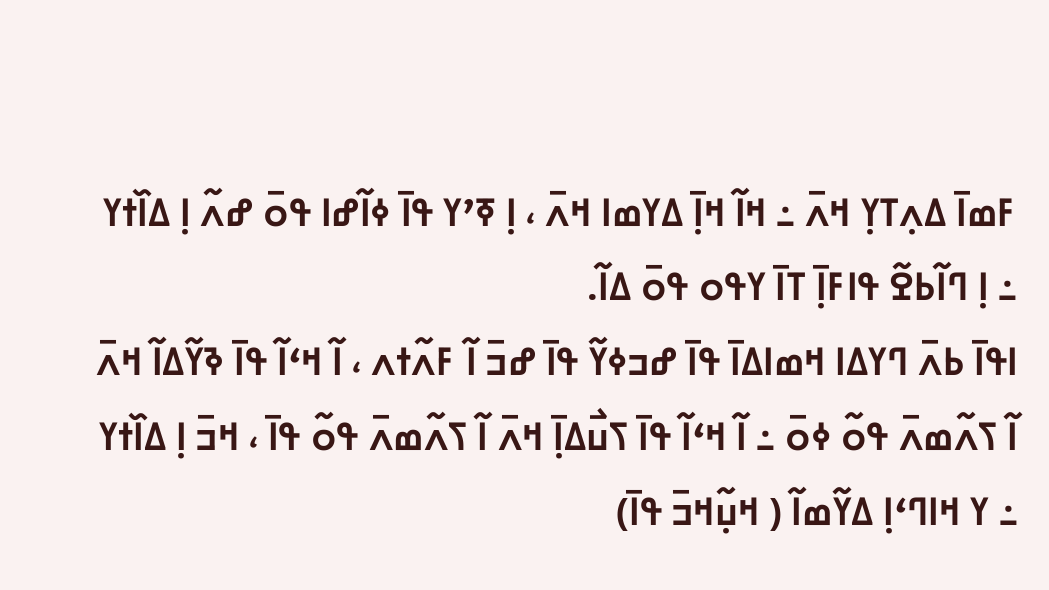ߓߘߊ߫ ߡߍ߲ߠߌ߲ ߞߍ߫ ߸ ߞߊ߬ ߞߊ߲߫ ߡߌߘߊ ߞߍ߫ ، ߊ߲ ߧߴߌ ߟߊ߫ ߦߊ߬ߝߊ ߟߋ߫ ߝߍ߬ ߊ߲ ߡߊ߰ߙߌ ߸ ߊ߲ ߣߊ߬ߕߐ߬ ߟߊߓߊ߲߫ ߠߊ߫ ߌߟߋ ߟߋ߫ ߡߊ߬.
ߊߟߊ߫ ߕߍ߫ ߣߌߡߊ ߞߘߊߡߊ߫ ߟߊ߫ ߝߏߦߌ߬ ߟߊ߫ ߝߏ߫ ߊ߬ ߓߍ߬ߙߍ ، ߊ߬ ߞߵߊ߬ ߟߊ߫ ߢߌ߬ߡߊ߬ ߞߍ߫ ߊ߬ ߖߍ߬ߘߍ߫ ߟߋ߬ ߦߋ߫ ߸ ߊ߬ ߞߵߊ߬ ߟߊ߫ ߖߎ߯ߡߊ߲߫ ߞߍ߫ ߊ߬ ߖߍ߬ߘߍ߫ ߟߋ߬ ߟߊ߫ ، ߞߏ߫ ߊ߲ ߡߊ߰ߙߌ ߸ ߌ ߞߊߣߵߊ߲ ߡߌ߬ߘߊ߬ ( ߞߎ߲߬ߞߏ߫ ߟߊ߫)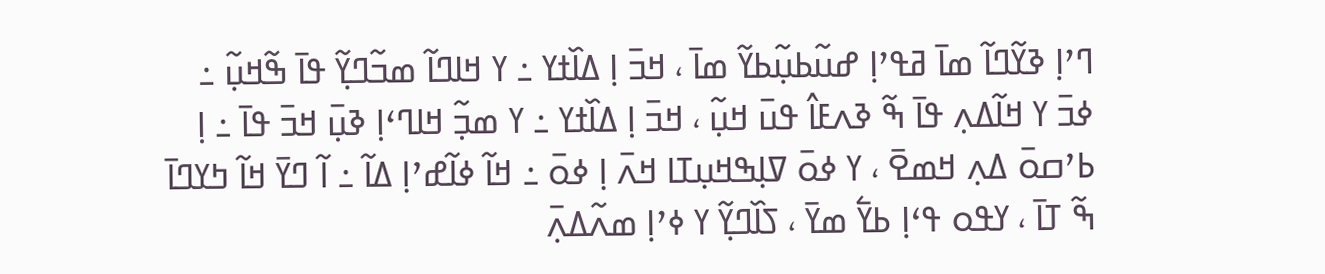ߣߴߊ߲ ߢߌ߬ߣߊ߬ ߘߊ߫ ߥߟߴߊ߲ ߝߎ߬ߕߎ߲߬ߕߌ߬ ߘߊ߫ ، ߞߏ߫ ߊ߲ ߡߊ߰ߙߌ ߸ ߌ ߞߊߣߊ߬ ߘߏ߬ߣߌ߲߬ ߟߊ߫ ߒ߬ߞߎ߲߬ ߸ ߦߏ߫ ߌ ߞߊ߬ߡߍ߲ ߟߊ߫ ߒ߬ ߢߍߓߊ߮ ߟߎ߫ ߞߎ߲߬ ، ߞߏ߫ ߊ߲ ߡߊ߰ߙߌ ߸ ߌ ߘߏ߲߬ ߞߊߣߵߊ߲ ߢߎ߲߫ ߞߏ߫ ߟߊ߫ ߸ ߊ߲ ߕߴߛߋ߫ ߡߍ߲ ߞߘߐ߫ ، ߌ ߦߋ߫ ߜߊ߲ߒߞߎ߲ߠߊ ߞߍ߫ ߊ߲ ߦߋ߫ ߸ ߞߊ߬ ߦߊ߬ߝߴߊ߲ ߡߊ߬ ߸ ߊ߬ ߣߌ߫ ߞߊ߬ ߤߌߣߊ߫ ߒ߬ ߠߊ߫ ، ߌߟߋ ߟߵߊ߲ ߕߌ߱ ߘߌ߫ ، ߖߊ߰ߣߌ߲߬ ߌ ߦߴߊ߲ ߘߍ߬ߡߍ߲߫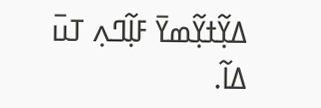ߡߌ߲߬ߙߌ߲߬ߘߌ߫ ߓߊ߲߬ߣߍ߲ ߠߎ߫ ߡߊ߬.